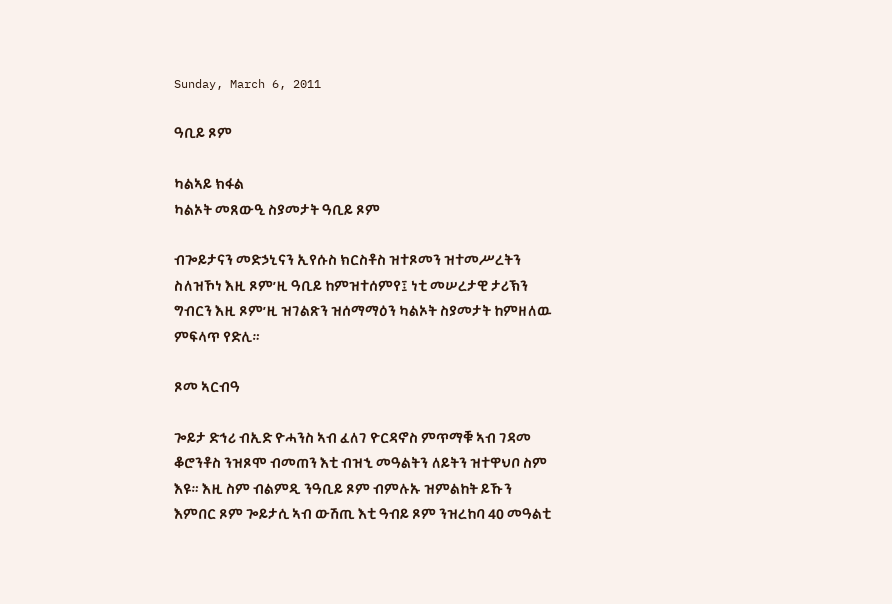Sunday, March 6, 2011

ዓቢይ ጾም

ካልኣይ ክፋል
ካልኦት መጸውዒ ስያመታት ዓቢይ ጾም

ብጐይታናን መድኃኒናን ኢየሱስ ክርስቶስ ዝተጾመን ዝተመሥረትን ስለዝኾነ እዚ ጾም’ዚ ዓቢይ ከምዝተሰምየ፤ ነቲ መሠረታዊ ታሪኽን ግብርን እዚ ጾም’ዚ ዝገልጽን ዝሰማማዕን ካልኦት ስያመታት ከምዘለዉ ምፍላጥ የድሊ።

ጾመ ኣርብዓ

ጐይታ ድኅሪ ብኢድ ዮሓንስ ኣብ ፈለገ ዮርዳኖስ ምጥማቑ ኣብ ገዳመ ቆሮንቶስ ንዝጾሞ ብመጠን እቲ ብዝኂ መዓልትን ለይትን ዝተዋህቦ ስም እዩ። እዚ ስም ብልምዲ ንዓቢይ ጾም ብምሉኡ ዝምልከት ይኹን እምበር ጾም ጐይታሲ ኣብ ውሽጢ እቲ ዓብይ ጾም ንዝረከባ 40 መዓልቲ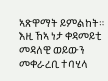ኣጽዋማት ይምልከት። እዚ ኸኣ ነታ ቀዳመይቲ መዳለዊ ወይውን መቀራረቢ ተባሂላ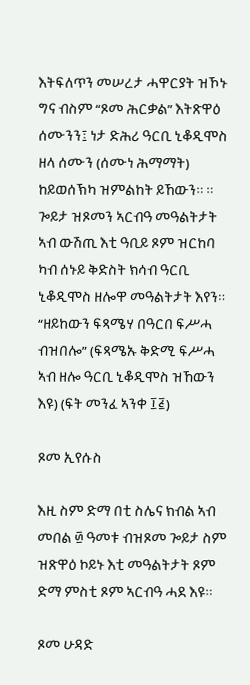እትፍለጥን መሠረታ ሓዋርያት ዝኾኑ ግና ብስም “ጾመ ሕርቃል” እትጽዋዕ ሰሙንን፤ ነታ ድሕሪ ዓርቢ ኒቆዲሞስ ዘላ ሰሙን (ሰሙነ ሕማማት) ከይወሰኽካ ዝምልከት ይኸውን። ። ጐይታ ዝጾመን ኣርብዓ መዓልትታት ኣብ ውሽጢ እቲ ዓቢይ ጾም ዝርከባ ካብ ሰኑይ ቅድስት ክሳብ ዓርቢ ኒቆዲሞስ ዘሎዋ መዓልትታት እየን። “ዘይከውን ፍጻሜሃ በዓርበ ፍሥሓ ብዝበሎ” (ፍጻሜኡ ቅድሚ ፍሥሓ ኣብ ዘሎ ዓርቢ ኒቆዲሞስ ዝኸውን እዩ) (ፍት መንፈ ኣንቀ ፲፭)

ጾመ ኢየሱስ

እዚ ስም ድማ በቲ ስሌና ክብል ኣብ መበል ፴ ዓመቱ ብዝጾመ ጐይታ ስም ዝጽዋዕ ኮይኑ እቲ መዓልትታት ጾም ድማ ምስቲ ጾም ኣርብዓ ሓደ እዩ።

ጾመ ሁዳድ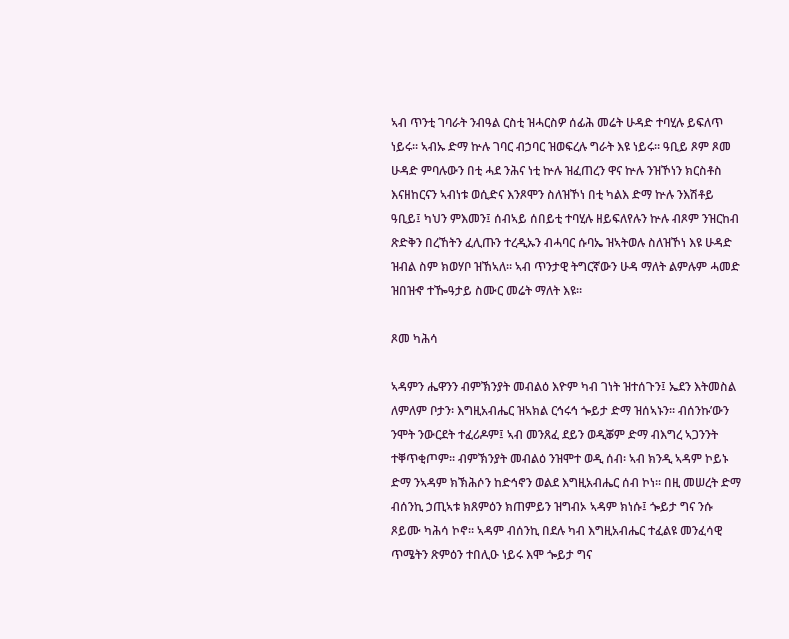ኣብ ጥንቲ ገባራት ንብዓል ርስቲ ዝሓርስዎ ሰፊሕ መሬት ሁዳድ ተባሂሉ ይፍለጥ ነይሩ። ኣብኡ ድማ ኵሉ ገባር ብኃባር ዝወፍረሉ ግራት እዩ ነይሩ። ዓቢይ ጾም ጾመ ሁዳድ ምባሉውን በቲ ሓደ ንሕና ነቲ ኵሉ ዝፈጠረን ዋና ኵሉ ንዝኾነን ክርስቶስ እናዘከርናን ኣብነቱ ወሲድና እንጾሞን ስለዝኾነ በቲ ካልእ ድማ ኵሉ ንእሽቶይ ዓቢይ፤ ካህን ምእመን፤ ሰብኣይ ሰበይቲ ተባሂሉ ዘይፍለየሉን ኵሉ ብጾም ንዝርከብ ጽድቅን በረኸትን ፈሊጡን ተረዲኡን ብሓባር ሱባኤ ዝኣትወሉ ስለዝኾነ እዩ ሁዳድ ዝብል ስም ክወሃቦ ዝኸኣለ። ኣብ ጥንታዊ ትግርኛውን ሁዳ ማለት ልምሉም ሓመድ ዝበዝኆ ተዀዓታይ ስሙር መሬት ማለት እዩ።

ጾመ ካሕሳ

ኣዳምን ሔዋንን ብምኽንያት መብልዕ እዮም ካብ ገነት ዝተሰጉን፤ ኤደን እትመስል ለምለም ቦታን፡ እግዚአብሔር ዝኣክል ርኅሩኅ ጐይታ ድማ ዝሰኣኑን። ብሰንኩ’ውን ንሞት ንውርደት ተፈሪዶም፤ ኣብ መንጸፈ ደይን ወዲቖም ድማ ብእግረ ኣጋንንት ተቐጥቂጦም። ብምኽንያት መብልዕ ንዝሞተ ወዲ ሰብ፡ ኣብ ክንዲ ኣዳም ኮይኑ ድማ ንኣዳም ክኽሕሶን ከድኅኖን ወልደ እግዚአብሔር ሰብ ኮነ። በዚ መሠረት ድማ ብሰንኪ ኃጢኣቱ ክጸምዕን ክጠምይን ዝግብኦ ኣዳም ክነሱ፤ ጐይታ ግና ንሱ ጾይሙ ካሕሳ ኮኖ። ኣዳም ብሰንኪ በደሉ ካብ እግዚአብሔር ተፈልዩ መንፈሳዊ ጥሜትን ጽምዕን ተበሊዑ ነይሩ እሞ ጐይታ ግና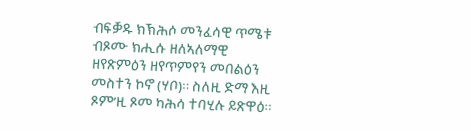ብፍቓዱ ክኽሕሶ መንፈሳዊ ጥሜቱ ብጾሙ ክሒሱ ዘለኣለማዊ ዘየጽምዕን ዘየጥምየን መበልዕን መስተን ኮኖ (ሃቦ)። ስለዚ ድማ እዚ ጾም’ዚ ጾመ ካሕሳ ተባሂሉ ይጽዋዕ።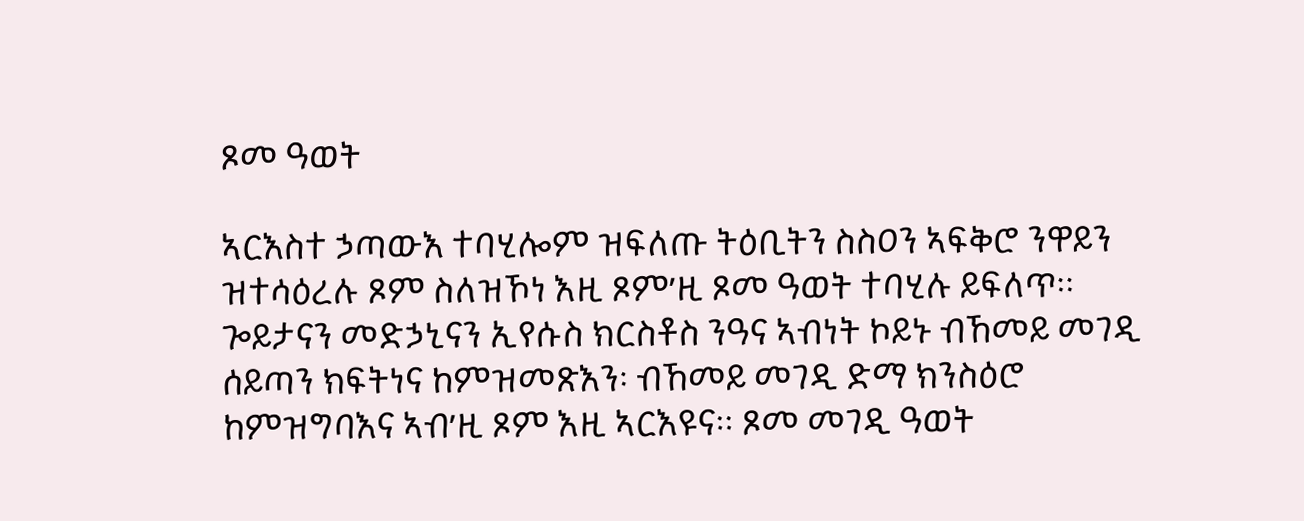ጾመ ዓወት

ኣርእስተ ኃጣውእ ተባሂሎም ዝፍለጡ ትዕቢትን ስስዐን ኣፍቅሮ ንዋይን ዝተሳዕረሉ ጾም ስለዝኾነ እዚ ጾም’ዚ ጾመ ዓወት ተባሂሉ ይፍለጥ። ጐይታናን መድኃኒናን ኢየሱስ ክርስቶስ ንዓና ኣብነት ኮይኑ ብኸመይ መገዲ ሰይጣን ክፍትነና ከምዝመጽእን፡ ብኸመይ መገዲ ድማ ክንስዕሮ ከምዝግባእና ኣብ’ዚ ጾም እዚ ኣርእዩና። ጾመ መገዲ ዓወት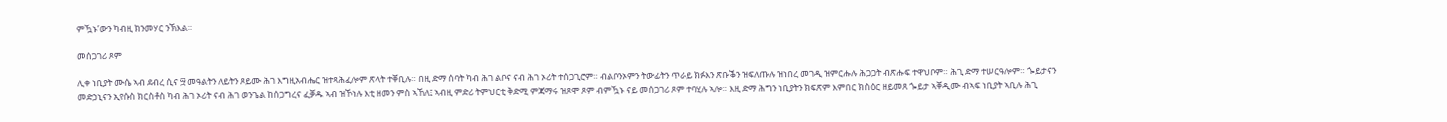ምዃኑ’ውን ካብዚ ክንመሃር ንኽእል።

መሰጋገሪ ጾም

ሊቀ ነቢያት ሙሴ ኣብ ደብረ ሲና ፵ መዓልትን ለይትን ጾይሙ ሕገ እግዚአብሔር ዝተጻሕፈሎም ጽላት ተቐቢሉ። በዚ ድማ ሰባት ካብ ሕገ ልቦና ናብ ሕገ ኦሪት ተሰጋጊሮም። ብልቦንኦምን ትውፊትን ጥራይ ክፉእን ጽቡቕን ዝፍለጡሉ ዝነበረ መገዲ ዝምርሑሉ ሕጋጋት ብጽሑፍ ተዋህቦም። ሕጊ ድማ ተሠርዓሎም። ጐይታናን መድኃኒናን ኢየሱስ ክርስቶስ ካብ ሕገ ኦሪት ናብ ሕገ ወንጌል ከሰጋግረና ፈቓዱ ኣብ ዝኾነሉ እቲ ዘመን ምስ ኣኸለ፤ ኣብዚ ምድሪ ትምህርቲ ቅድሚ ምጃማሩ ዝጾሞ ጾም ብምዃኑ ናይ መሰጋገሪ ጾም ተባሂሉ ኣሎ። እዚ ድማ ሕግን ነቢያትን ክፍጽም እምበር ክስዕር ዘይመጸ ጐይታ ኣቐዲሙ ብኣፍ ነቢያት ኣቢሉ ሕጊ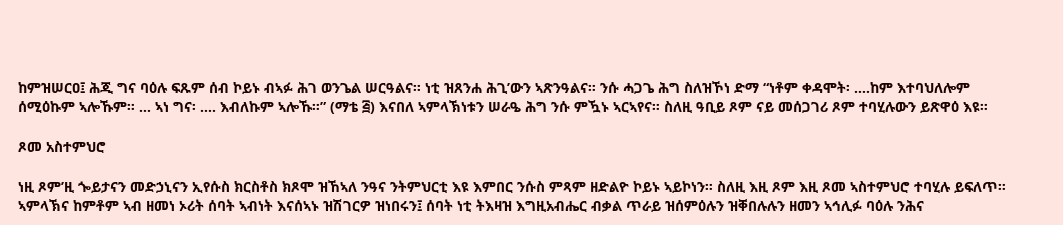ከምዝሠርዐ፤ ሕጂ ግና ባዕሉ ፍጹም ሰብ ኮይኑ ብኣፉ ሕገ ወንጌል ሠርዓልና። ነቲ ዝጸንሐ ሕጊ’ውን ኣጽንዓልና። ንሱ ሓጋጌ ሕግ ስለዝኾነ ድማ “ነቶም ቀዳሞት፡ ….ከም እተባህለሎም ሰሚዕኩም ኣሎኹም። … ኣነ ግና፡ …. እብለኩም ኣሎኹ።” (ማቴ ፭) እናበለ ኣምላኽነቱን ሠራዔ ሕግ ንሱ ምዃኑ ኣርኣየና። ስለዚ ዓቢይ ጾም ናይ መሰጋገሪ ጾም ተባሂሉውን ይጽዋዕ እዩ።

ጾመ አስተምህሮ

ነዚ ጾም’ዚ ጐይታናን መድኃኒናን ኢየሱስ ክርስቶስ ክጾሞ ዝኸኣለ ንዓና ንትምህርቲ እዩ እምበር ንሱስ ምጻም ዘድልዮ ኮይኑ ኣይኮነን። ስለዚ እዚ ጾም እዚ ጾመ ኣስተምህሮ ተባሂሉ ይፍለጥ። ኣምላኽና ከምቶም ኣብ ዘመነ ኦሪት ሰባት ኣብነት እናሰኣኑ ዝሽገርዎ ዝነበሩን፤ ሰባት ነቲ ትእዛዝ እግዚአብሔር ብቃል ጥራይ ዝሰምዕሉን ዝቐበሉሉን ዘመን ኣኅሊፉ ባዕሉ ንሕና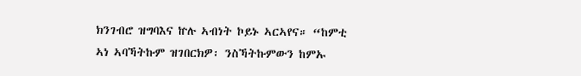ክንገብሮ ዝግባእና ኵሉ ኣብነት ኮይኑ ኣርኣየና። “ከምቲ ኣነ ኣባኻትኩም ዝገበርክዎ፡ ንስኻትኩምውን ከምኡ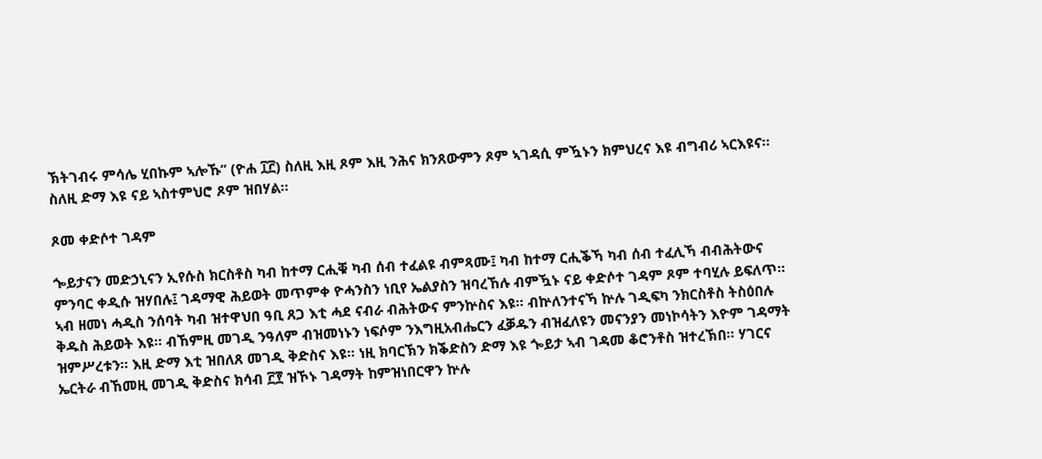ኽትገብሩ ምሳሌ ሂበኩም ኣሎኹ” (ዮሐ ፲፫) ስለዚ እዚ ጾም እዚ ንሕና ክንጸውምን ጾም ኣገዳሲ ምዃኑን ክምህረና እዩ ብግብሪ ኣርእዩና። ስለዚ ድማ እዩ ናይ ኣስተምህሮ ጾም ዝበሃል።

ጾመ ቀድሶተ ገዳም

ጐይታናን መድኃኒናን ኢየሱስ ክርስቶስ ካብ ከተማ ርሒቑ ካብ ሰብ ተፈልዩ ብምጻሙ፤ ካብ ከተማ ርሒቕኻ ካብ ሰብ ተፈሊኻ ብብሕትውና ምንባር ቀዲሱ ዝሃበሉ፤ ገዳማዊ ሕይወት መጥምቀ ዮሓንስን ነቢየ ኤልያስን ዝባረኸሉ ብምዃኑ ናይ ቀድሶተ ገዳም ጾም ተባሂሉ ይፍለጥ። ኣብ ዘመነ ሓዲስ ንሰባት ካብ ዝተዋህበ ዓቢ ጸጋ እቲ ሓደ ናብራ ብሕትውና ምንኵስና እዩ። ብኵለንተናኻ ኵሉ ገዲፍካ ንክርስቶስ ትስዕበሉ ቅዱስ ሕይወት እዩ። ብኸምዚ መገዲ ንዓለም ብዝመነኑን ነፍሶም ንእግዚአብሔርን ፈቓዱን ብዝፈለዩን መናንያን መነኮሳትን እዮም ገዳማት ዝምሥረቱን። እዚ ድማ እቲ ዝበለጸ መገዲ ቅድስና እዩ። ነዚ ክባርኽን ክቕድስን ድማ እዩ ጐይታ ኣብ ገዳመ ቆሮንቶስ ዝተረኽበ። ሃገርና ኤርትራ ብኸመዚ መገዲ ቅድስና ክሳብ ፫፻ ዝኾኑ ገዳማት ከምዝነበርዋን ኵሉ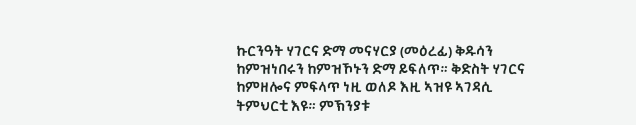ኩርንዓት ሃገርና ድማ መናሃርያ (መዕረፊ) ቅዱሳን ከምዝነበሩን ከምዝኾኑን ድማ ይፍለጥ። ቅድስት ሃገርና ከምዘሎና ምፍላጥ ነዚ ወለዶ እዚ ኣዝዩ ኣገዳሲ ትምህርቲ እዩ። ምኽንያቱ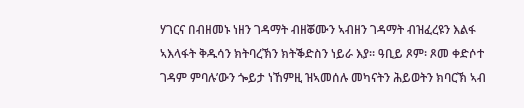ሃገርና በብዘመኑ ነዘን ገዳማት ብዘቖሙን ኣብዘን ገዳማት ብዝፈረዩን እልፋ ኣእላፋት ቅዱሳን ክትባረኽን ክትቕድስን ነይራ እያ። ዓቢይ ጾም፡ ጾመ ቀድሶተ ገዳም ምባሉ’ውን ጐይታ ነኸምዚ ዝኣመሰሉ መካናትን ሕይወትን ክባርኽ ኣብ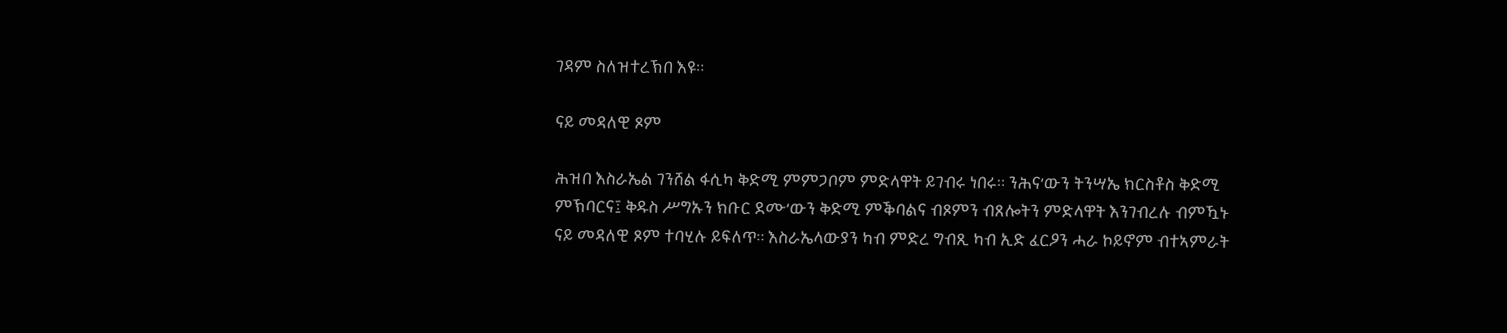ገዳም ስለዝተረኽበ እዩ።

ናይ መዳለዊ ጾም

ሕዝበ እስራኤል ገንሸል ፋሲካ ቅድሚ ምምጋቦም ምድላዋት ይገብሩ ነበሩ። ንሕና’ውን ትንሣኤ ክርስቶስ ቅድሚ ምኽባርና፤ ቅዱስ ሥግኡን ክቡር ደሙ’ውን ቅድሚ ምቕባልና ብጾምን ብጸሎትን ምድላዋት እንገብረሉ ብምዃኑ ናይ መዳለዊ ጾም ተባሂሉ ይፍለጥ። እስራኤላውያን ካብ ምድረ ግብጺ ካብ ኢድ ፈርዖን ሓራ ኮይኖም ብተኣምራት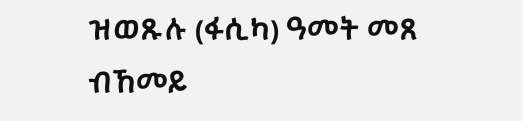ዝወጹሉ (ፋሲካ) ዓመት መጸ ብኸመይ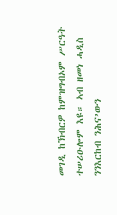መገዲ ከኽብርዎ ከምዝግብኦም ሥርዓት ተሠሪዑሎም እዩ። ኣብ ዘመነ ሓዲስ ንንእርከብ ንሕና’ውን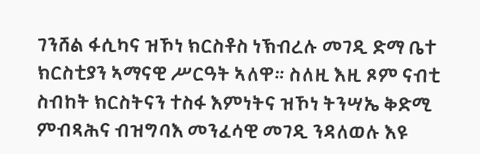ገንሸል ፋሲካና ዝኾነ ክርስቶስ ነኽብረሉ መገዲ ድማ ቤተ ክርስቲያን ኣማናዊ ሥርዓት ኣለዋ። ስለዚ እዚ ጾም ናብቲ ስብከት ክርስትናን ተስፋ እምነትና ዝኾነ ትንሣኤ ቅድሚ ምብጻሕና ብዝግባእ መንፈሳዊ መገዲ ንዳለወሉ እዩ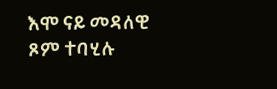እሞ ናይ መዳለዊ ጾም ተባሂሉ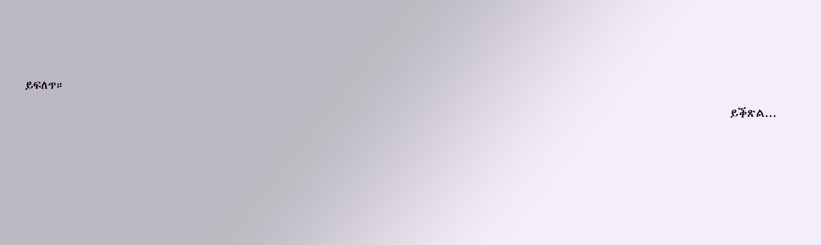ይፍለጥ።

                                                                                                                                             ይቕጽል...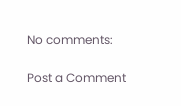No comments:

Post a Comment